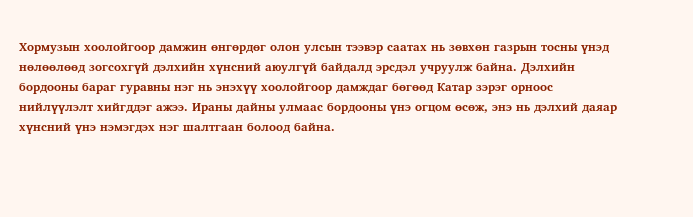Хормузын хоолойгоор дамжин өнгөрдөг олон улсын тээвэр саатах нь зөвхөн газрын тосны үнэд нөлөөлөөд зогсохгүй дэлхийн хүнсний аюулгүй байдалд эрсдэл учруулж байна. Дэлхийн бордооны бараг гуравны нэг нь энэхүү хоолойгоор дамждаг бөгөөд Катар зэрэг орноос нийлүүлэлт хийгддэг ажээ. Ираны дайны улмаас бордооны үнэ огцом өсөж, энэ нь дэлхий даяар хүнсний үнэ нэмэгдэх нэг шалтгаан болоод байна.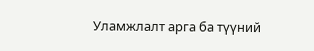Уламжлалт арга ба түүний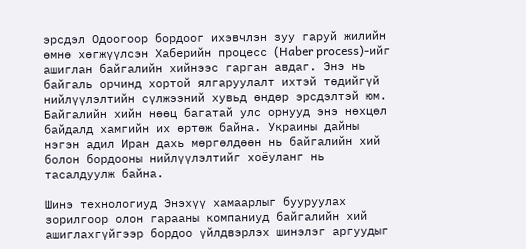эрсдэл Одоогоор бордоог ихэвчлэн зуу гаруй жилийн өмнө хөгжүүлсэн Хаберийн процесс (Haber process)-ийг ашиглан байгалийн хийнээс гарган авдаг. Энэ нь байгаль орчинд хортой ялгаруулалт ихтэй төдийгүй нийлүүлэлтийн сүлжээний хувьд өндөр эрсдэлтэй юм. Байгалийн хийн нөөц багатай улс орнууд энэ нөхцөл байдалд хамгийн их өртөж байна. Украины дайны нэгэн адил Иран дахь мөргөлдөөн нь байгалийн хий болон бордооны нийлүүлэлтийг хоёуланг нь тасалдуулж байна.

Шинэ технологиуд Энэхүү хамаарлыг бууруулах зорилгоор олон гарааны компаниуд байгалийн хий ашиглахгүйгээр бордоо үйлдвэрлэх шинэлэг аргуудыг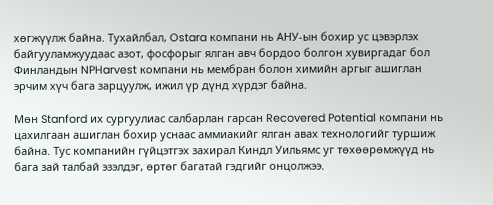хөгжүүлж байна. Тухайлбал, Ostara компани нь АНУ-ын бохир ус цэвэрлэх байгууламжуудаас азот, фосфорыг ялган авч бордоо болгон хувиргадаг бол Финландын NPHarvest компани нь мембран болон химийн аргыг ашиглан эрчим хүч бага зарцуулж, ижил үр дүнд хүрдэг байна.

Мөн Stanford их сургуулиас салбарлан гарсан Recovered Potential компани нь цахилгаан ашиглан бохир уснаас аммиакийг ялган авах технологийг туршиж байна. Тус компанийн гүйцэтгэх захирал Киндл Уильямс уг төхөөрөмжүүд нь бага зай талбай эзэлдэг, өртөг багатай гэдгийг онцолжээ.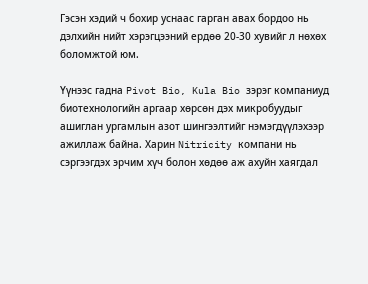Гэсэн хэдий ч бохир уснаас гарган авах бордоо нь дэлхийн нийт хэрэгцээний ердөө 20-30 хувийг л нөхөх боломжтой юм.

Үүнээс гадна Pivot Bio, Kula Bio зэрэг компаниуд биотехнологийн аргаар хөрсөн дэх микробуудыг ашиглан ургамлын азот шингээлтийг нэмэгдүүлэхээр ажиллаж байна. Харин Nitricity компани нь сэргээгдэх эрчим хүч болон хөдөө аж ахуйн хаягдал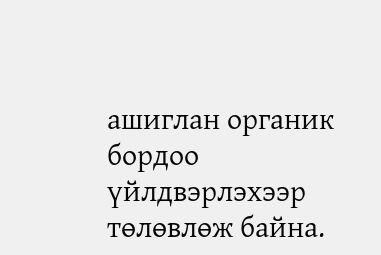ашиглан органик бордоо үйлдвэрлэхээр төлөвлөж байна.